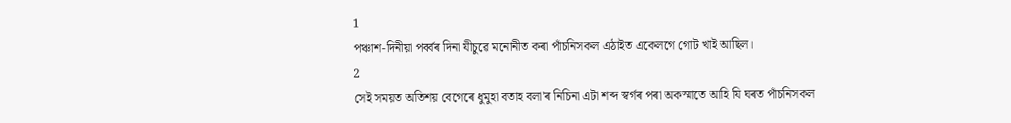1
পঞ্চাশ-দিনীয়া পৰ্ব্বৰ দিনা যীচুৱে মনোনীত কৰা পাঁচনিসকল এঠাইত একেলগে গোট খাই আছিল।
2
সেই সময়ত অতিশয় বেগেৰে ধুমুহা বতাহ বলা'ৰ নিচিনা এটা শব্দ স্বৰ্গৰ পৰা অকস্মাতে আহি যি ঘৰত পাঁচনিসকল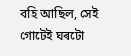বহি আছিল, সেই গোটেই ঘৰটো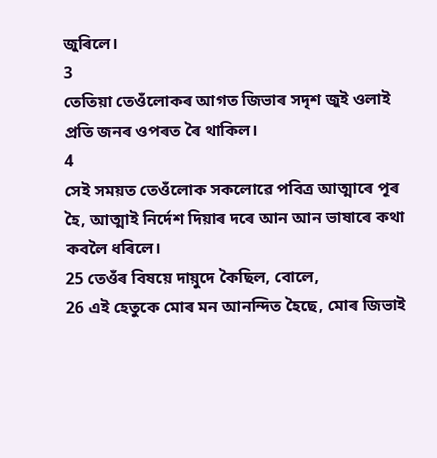জুৰিলে।
3
তেতিয়া তেওঁলোকৰ আগত জিভাৰ সদৃশ জুই ওলাই প্ৰতি জনৰ ওপৰত ৰৈ থাকিল।
4
সেই সময়ত তেওঁলোক সকলোৱে পবিত্ৰ আত্মাৰে পূৰ হৈ, আত্মাই নিৰ্দেশ দিয়াৰ দৰে আন আন ভাষাৰে কথা কবলৈ ধৰিলে।
25 তেওঁৰ বিষয়ে দায়ুদে কৈছিল, বোলে,
26 এই হেতুকে মোৰ মন আনন্দিত হৈছে, মোৰ জিভাই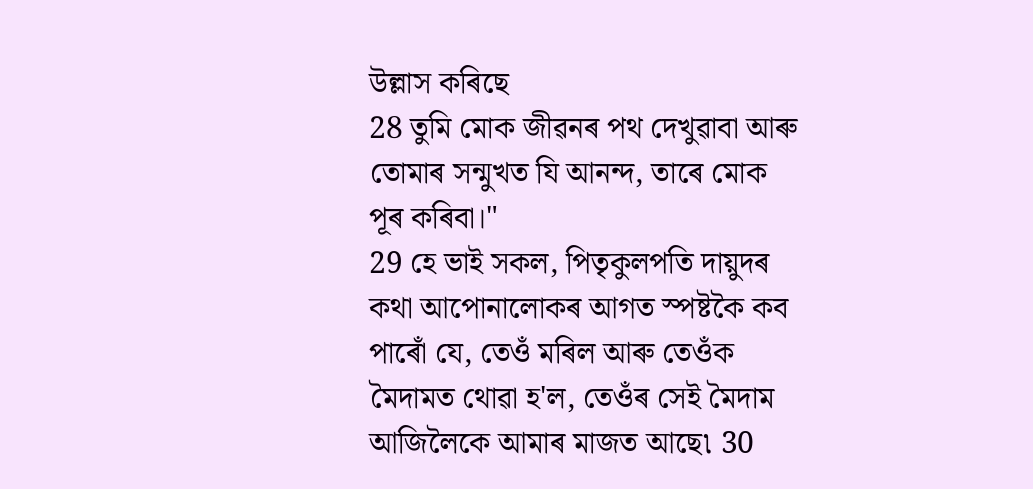উল্লাস কৰিছে
28 তুমি মোক জীৱনৰ পথ দেখুৱাবা আৰু তোমাৰ সন্মুখত যি আনন্দ, তাৰে মোক পূৰ কৰিবা।"
29 হে ভাই সকল, পিতৃকুলপতি দায়ুদৰ কথা আপোনালোকৰ আগত স্পষ্টকৈ কব পাৰোঁ যে, তেওঁ মৰিল আৰু তেওঁক মৈদামত থোৱা হ'ল, তেওঁৰ সেই মৈদাম আজিলৈকে আমাৰ মাজত আছে৷ 30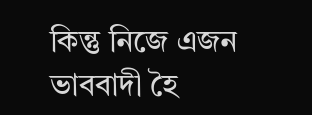কিন্তু নিজে এজন ভাববাদী হৈ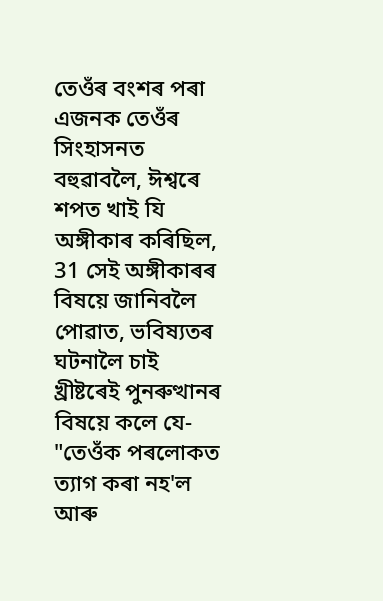তেওঁৰ বংশৰ পৰা এজনক তেওঁৰ সিংহাসনত বহুৱাবলৈ, ঈশ্বৰে শপত খাই যি অঙ্গীকাৰ কৰিছিল, 31 সেই অঙ্গীকাৰৰ বিষয়ে জানিবলৈ পোৱাত, ভবিষ্যতৰ ঘটনালৈ চাই খ্ৰীষ্টৰেই পুনৰুত্থানৰ বিষয়ে কলে যে-
"তেওঁক পৰলোকত ত্যাগ কৰা নহ'ল আৰু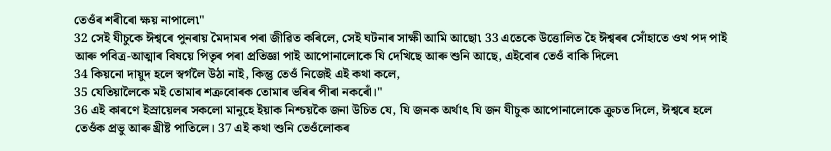তেওঁৰ শৰীৰো ক্ষয় নাপালে৷"
32 সেই যীচুকে ঈশ্বৰে পুনৰায় মৈদামৰ পৰা জীৱিত কৰিলে, সেই ঘটনাৰ সাক্ষী আমি আছো৷ 33 এতেকে উত্তোলিত হৈ ঈশ্বৰৰ সোঁহাতে ওখ পদ পাই আৰু পবিত্ৰ-আত্মাৰ বিষয়ে পিতৃৰ পৰা প্ৰতিজ্ঞা পাই আপোনালোকে যি দেখিছে আৰু শুনি আছে, এইবোৰ তেওঁ বাকি দিলে৷
34 কিয়নো দায়ুদ হলে স্বর্গলৈ উঠা নাই, কিন্তু তেওঁ নিজেই এই কথা কলে,
35 যেতিয়ালৈকে মই তোমাৰ শত্ৰুবোৰক তোমাৰ ভৰিৰ পীৰা নকৰোঁ।"
36 এই কাৰণে ইস্ৰায়েলৰ সকলো মানুহে ইয়াক নিশ্চয়কৈ জনা উচিত যে, যি জনক অৰ্থাৎ যি জন যীচুক আপোনালোকে ক্ৰুচত দিলে, ঈশ্বৰে হলে তেওঁক প্ৰভু আৰু খ্ৰীষ্ট পাতিলে। 37 এই কথা শুনি তেওঁলোকৰ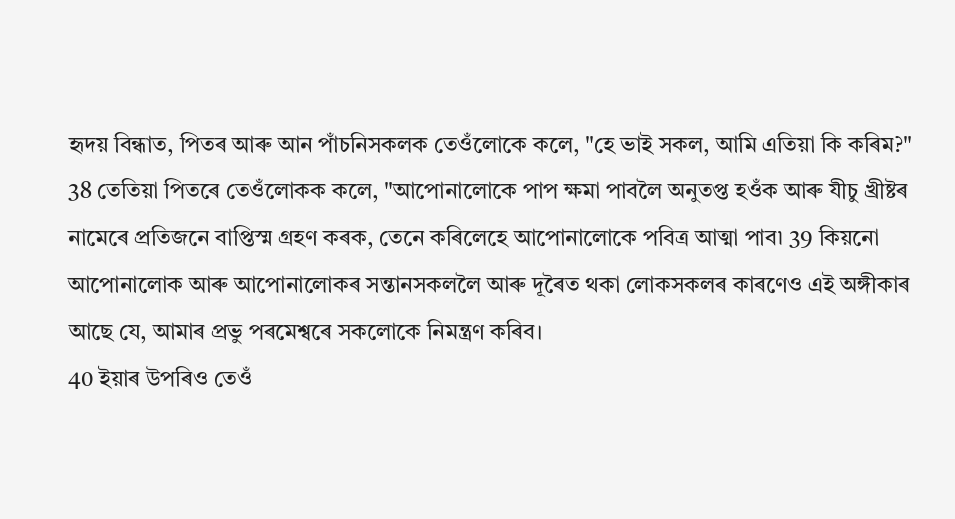হৃদয় বিন্ধাত, পিতৰ আৰু আন পাঁচনিসকলক তেওঁলোকে কলে, "হে ভাই সকল, আমি এতিয়া কি কৰিম?" 38 তেতিয়া পিতৰে তেওঁলোকক কলে, "আপোনালোকে পাপ ক্ষমা পাবলৈ অনুতপ্ত হওঁক আৰু যীচু খ্ৰীষ্টৰ নামেৰে প্ৰতিজনে বাপ্তিস্ম গ্ৰহণ কৰক, তেনে কৰিলেহে আপোনালোকে পবিত্ৰ আত্মা পাব৷ 39 কিয়নো আপোনালোক আৰু আপোনালোকৰ সন্তানসকললৈ আৰু দূৰৈত থকা লোকসকলৰ কাৰণেও এই অঙ্গীকাৰ আছে যে, আমাৰ প্ৰভু পৰমেশ্বৰে সকলোকে নিমন্ত্ৰণ কৰিব।
40 ইয়াৰ উপৰিও তেওঁ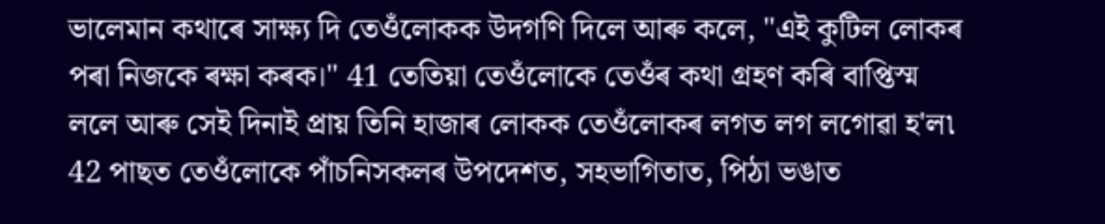ভালেমান কথাৰে সাক্ষ্য দি তেওঁলোকক উদগণি দিলে আৰু কলে, "এই কুটিল লোকৰ পৰা নিজকে ৰক্ষা কৰক।" 41 তেতিয়া তেওঁলোকে তেওঁৰ কথা গ্ৰহণ কৰি বাপ্তিস্ম ললে আৰু সেই দিনাই প্ৰায় তিনি হাজাৰ লোকক তেওঁলোকৰ লগত লগ লগোৱা হ'ল৷ 42 পাছত তেওঁলোকে পাঁচনিসকলৰ উপদেশত, সহভাগিতাত, পিঠা ভঙাত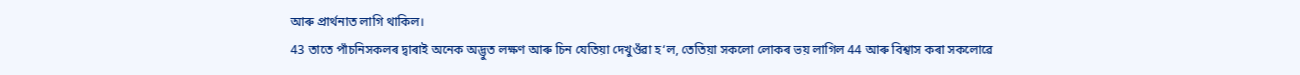আৰু প্ৰাৰ্থনাত লাগি থাকিল।
43 তাতে পাঁচনিসকলৰ দ্বাৰাই অনেক অদ্ভুত লক্ষণ আৰু চিন যেতিয়া দেখুওঁৱা হ‘ল, তেতিয়া সকলো লোকৰ ভয় লাগিল 44 আৰু বিশ্বাস কৰা সকলোৱে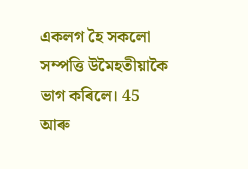একলগ হৈ সকলো সম্পত্তি উমৈহতীয়াকৈ ভাগ কৰিলে। 45 আৰু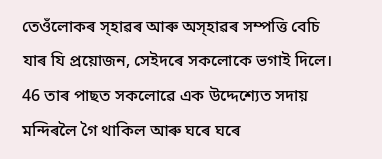তেওঁলোকৰ স্হাৱৰ আৰু অস্হাৱৰ সম্পত্তি বেচি যাৰ যি প্ৰয়োজন, সেইদৰে সকলোকে ভগাই দিলে।
46 তাৰ পাছত সকলোৱে এক উদ্দেশ্যেত সদায় মন্দিৰলৈ গৈ থাকিল আৰু ঘৰে ঘৰে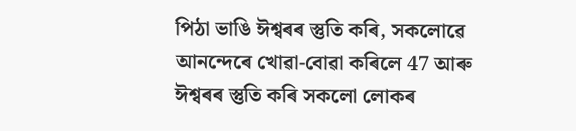পিঠা ভাঙি ঈশ্বৰৰ স্তুতি কৰি, সকলোৱে আনন্দেৰে খোৱা-বোৱা কৰিলে 47 আৰু ঈশ্বৰৰ স্তুতি কৰি সকলো লোকৰ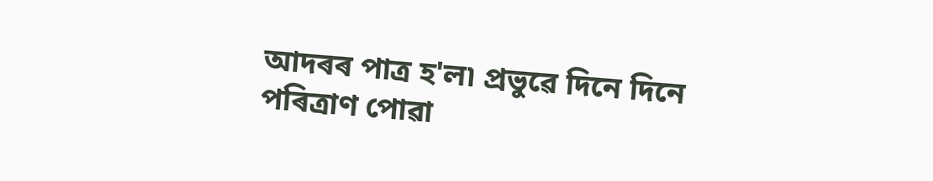আদৰৰ পাত্ৰ হ'ল৷ প্ৰভুৱে দিনে দিনে পৰিত্ৰাণ পোৱা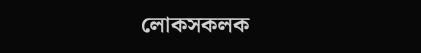লোকসকলক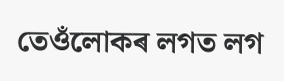তেওঁলোকৰ লগত লগ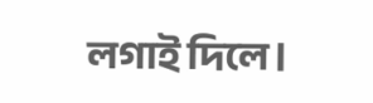লগাই দিলে।